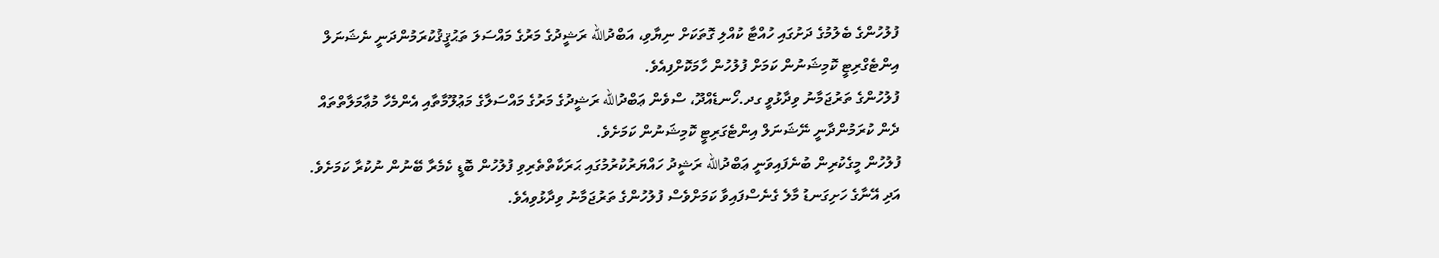ފުލުހުންގެ ބެލުމުގެ ދަށުގައި ހުއްޓާ ކުއްލި ގޮތަކަށް ނިޔާވި، އަބްދުالله ރަޝީދުގެ މަރުގެ މައްސަލަ ތަޙުޤީޤުކުރަމުންދަނީ ނެޝަނަލް އިންޓެގްރިޓީ ކޮމިޝަނުން ކަމަށް ފުލުހުން ހާމަކޮށްފިއެވެ.
ފުލުހުންގެ ތަރުޖަމާނު ވިދާޅުވީ ގދ.ހޯނޑެއްދޫ، ސްވެން ޢަބްދުالله ރަޝީދުގެ މަރުގެ މައްސަލާގެ މަޢުލޫމާތާއި އެންމެހާ މުޢާމަލާތްތައް ދެން ކުރަމުންދާނީ ނޭޝަނަލް އިންޓެގަރިޓީ ކޮމިޝަނުން ކަމަށެވެ.
ފުލުހުން މީގެކުރިން ބުނެފައިވަނީ ޢަބްދުالله ރަޝީދު ހައްޔަރުކުރުމުގައި ޙަރަކާތްތެރިވި ފުލުހުން ބޮޑީ ކެމެރާ ބޭނުން ނުކުރާ ކަމަށެވެ. އަދި އޭނާގެ ހަށިގަނޑު މާލެ ގެނެސްފައިވާ ކަމަށްވެސް ފުލުހުންގެ ތަރުޖަމާނު ވިދާޅުވިއެވެ.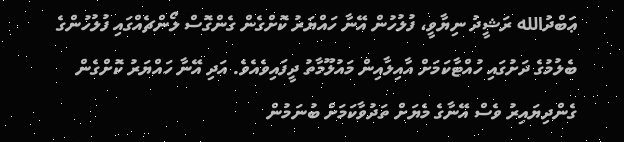ޢަބްދުالله ރަޝީދު ނިޔާވީ، ފުލުހުން އޭނާ ހައްޔަރު ކޮށްގެން ގެންގޮސް ލޯންޗެއްގައި ފުލުހުންގެ ބެލުމުގެ ދަށުގައި ހުއްޓާކަމަށް އާއިލާއިން މައުލޫމާތު ދީފައިވެއެވެ. އަދި އޭނާ ހައްޔަރު ކޮށްގެން ގެންދިޔައިރު ވެސް އޭނާގެ މެޔަށް ތަދުވާކަމަށް ބުނަމުން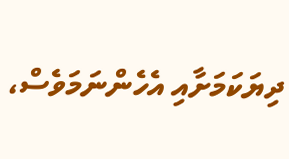ދިޔަކަމަށާއި އެހެންނަމަވެސް،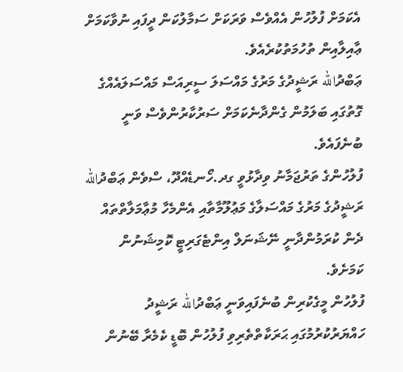އެކަމަށް ފުލުހުން އެއްވެސް ވަރަކަށް ސަމާލުކަން ދީފައި ނުވާކަމަށް ޢާއިލާއިން ތުހުމަތުކުރެއެވެ.
ޢަބްދުالله ރަޝީދުގެ މަރުގެ މައްސަލަ ސީރިއަސް މައްސަލައެއްގެ ގޮތުގައި ބަލަމުން ގެންދާނެކަމަށް ސަރުކާރުންވެސް ވަނީ ބުނެފައެވެ.
ފުލުހުންގެ ތަރުޖަމާނު ވިދާޅުވީ ގދ.ހޯނޑެއްދޫ، ސްވެން ޢަބްދުالله ރަޝީދުގެ މަރުގެ މައްސަލާގެ މަޢުލޫމާތާއި އެންމެހާ މުޢާމަލާތްތައް ދެން ކުރަމުންދާނީ ނޭޝަނަލް އިންޓެގަރިޓީ ކޮމިޝަނުން ކަމަށެވެ.
ފުލުހުން މީގެކުރިން ބުނެފައިވަނީ ޢަބްދުالله ރަޝީދު ހައްޔަރުކުރުމުގައި ޙަރަކާތްތެރިވި ފުލުހުން ބޮޑީ ކެމެރާ ބޭނުން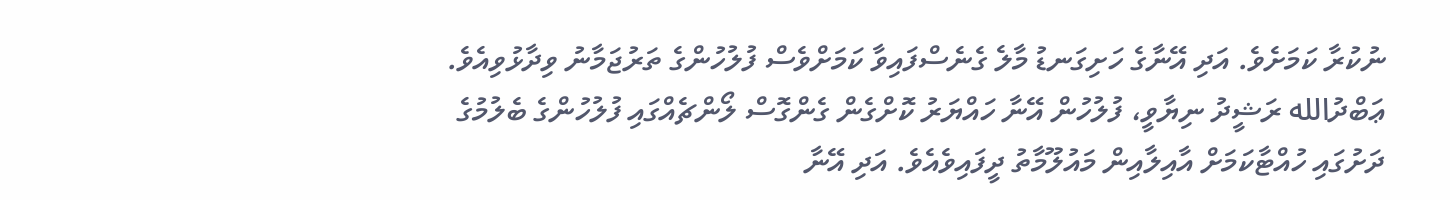ނުކުރާ ކަމަށެވެ. އަދި އޭނާގެ ހަށިގަނޑު މާލެ ގެނެސްފައިވާ ކަމަށްވެސް ފުލުހުންގެ ތަރުޖަމާނު ވިދާޅުވިއެވެ.
ޢަބްދުالله ރަޝީދު ނިޔާވީ، ފުލުހުން އޭނާ ހައްޔަރު ކޮށްގެން ގެންގޮސް ލޯންޗެއްގައި ފުލުހުންގެ ބެލުމުގެ ދަށުގައި ހުއްޓާކަމަށް އާއިލާއިން މައުލޫމާތު ދީފައިވެއެވެ. އަދި އޭނާ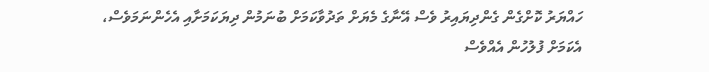ހައްޔަރު ކޮށްގެން ގެންދިޔައިރު ވެސް އޭނާގެ މެޔަށް ތަދުވާކަމަށް ބުނަމުން ދިޔަކަމަށާއި އެހެންނަމަވެސް، އެކަމަށް ފުލުހުން އެއްވެސް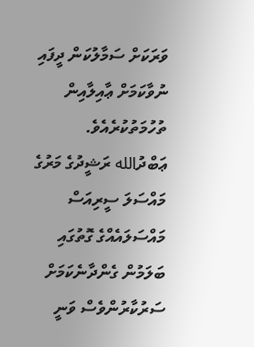ވަރަކަށް ސަމާލުކަން ދީފައި ނުވާކަމަށް ޢާއިލާއިން ތުހުމަތުކުރެއެވެ.
ޢަބްދުالله ރަޝީދުގެ މަރުގެ މައްސަލަ ސީރިއަސް މައްސަލައެއްގެ ގޮތުގައި ބަލަމުން ގެންދާނެކަމަށް ސަރުކާރުންވެސް ވަނީ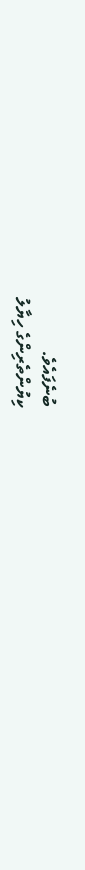ބުނެފައެވެ.
ކިޔުންތެރިންގެ ހިޔާލު